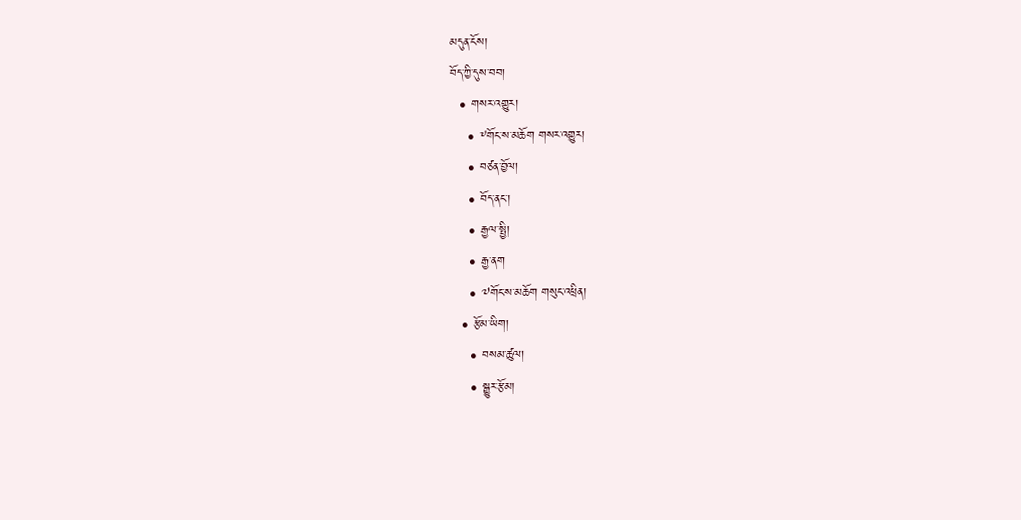མདུན་ངོས།
བོད་ཀྱི་དུས་བབ།
  • གསར་འགྱུར།
    • ༸གོང་ས་མཆོག གསར་འགྱུར།
    • བཙན་བྱོལ།
    • བོད་ནང་།
    • རྒྱལ་སྤྱི།
    • རྒྱ་ནག
    • ༧གོང་ས་མཆོག གསུང་འཕྲིན།
  • རྩོམ་ཡིག།
    • བསམ་ཚུལ།
    • སྒྱུར་རྩོམ།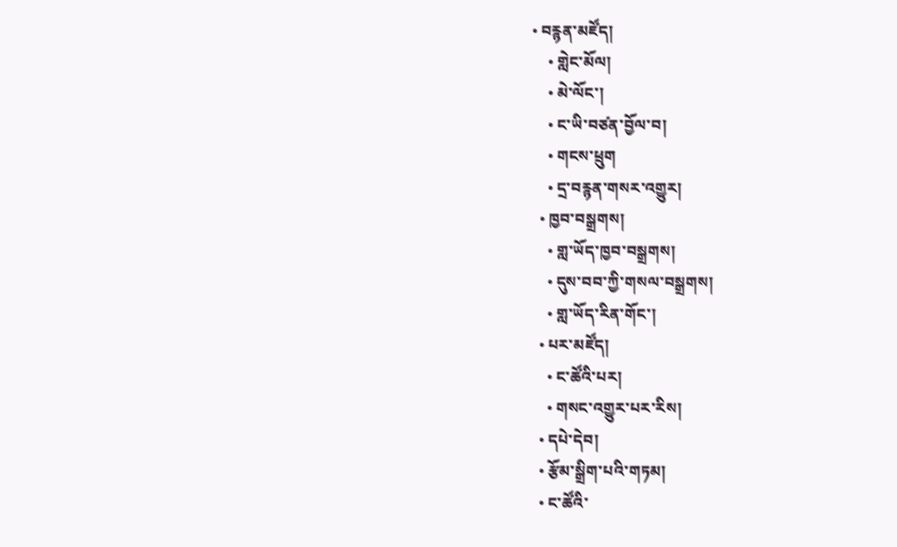• བརྙན་མཛོད།
    • གླེང་མོལ།
    • མེ་ལོང་།
    • ང་ཡི་བཙན་བྱོལ་བ།
    • གངས་ཕྲུག
    • དྲ་བརྙན་གསར་འགྱུར།
  • ཁྱབ་བསྒྲགས།
    • གླ་ཡོད་ཁྱབ་བསྒྲགས།
    • དུས་བབ་ཀྱི་གསལ་བསྒྲགས།
    • གླ་ཡོད་རིན་གོང་།
  • པར་མཛོད།
    • ང་ཚོའི་པར།
    • གསང་འགྱུར་པར་རིས།
  • དཔེ་དེབ།
  • རྩོམ་སྒྲིག་པའི་གཏམ།
  • ང་ཚོའི་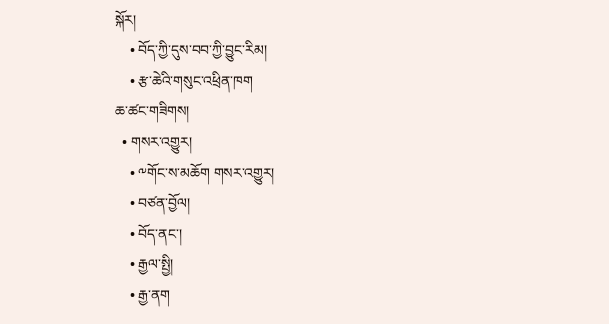སྐོར།
    • བོད་ཀྱི་དུས་བབ་ཀྱི་བྱུང་རིམ།
    • རྩ་ཆེའི་གསུང་འཕྲིན་ཁག
ཆ་ཚང་གཟིགས།
  • གསར་འགྱུར།
    • ༸གོང་ས་མཆོག གསར་འགྱུར།
    • བཙན་བྱོལ།
    • བོད་ནང་།
    • རྒྱལ་སྤྱི།
    • རྒྱ་ནག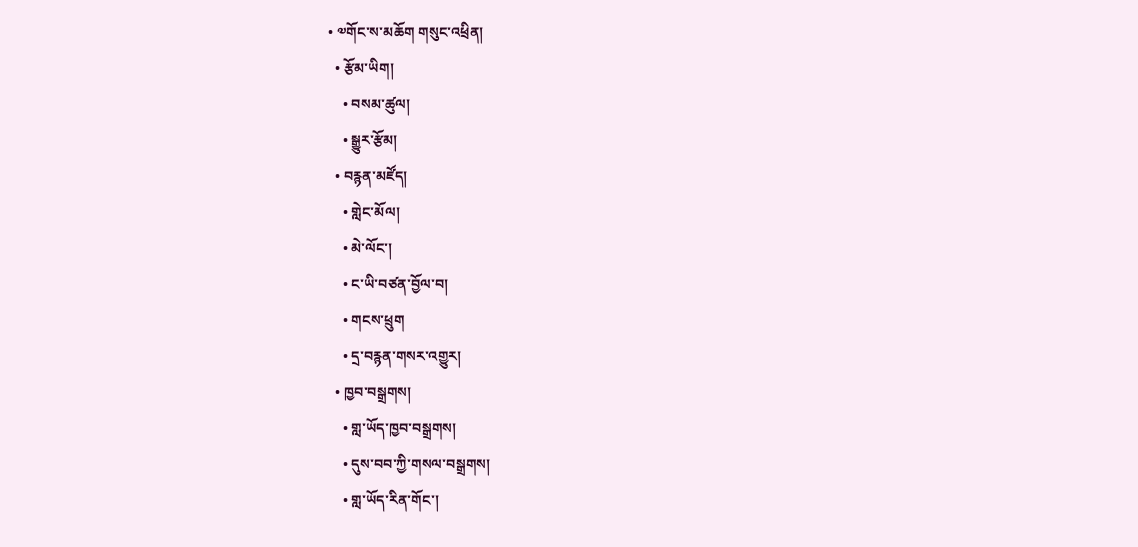• ༧གོང་ས་མཆོག གསུང་འཕྲིན།
  • རྩོམ་ཡིག།
    • བསམ་ཚུལ།
    • སྒྱུར་རྩོམ།
  • བརྙན་མཛོད།
    • གླེང་མོལ།
    • མེ་ལོང་།
    • ང་ཡི་བཙན་བྱོལ་བ།
    • གངས་ཕྲུག
    • དྲ་བརྙན་གསར་འགྱུར།
  • ཁྱབ་བསྒྲགས།
    • གླ་ཡོད་ཁྱབ་བསྒྲགས།
    • དུས་བབ་ཀྱི་གསལ་བསྒྲགས།
    • གླ་ཡོད་རིན་གོང་།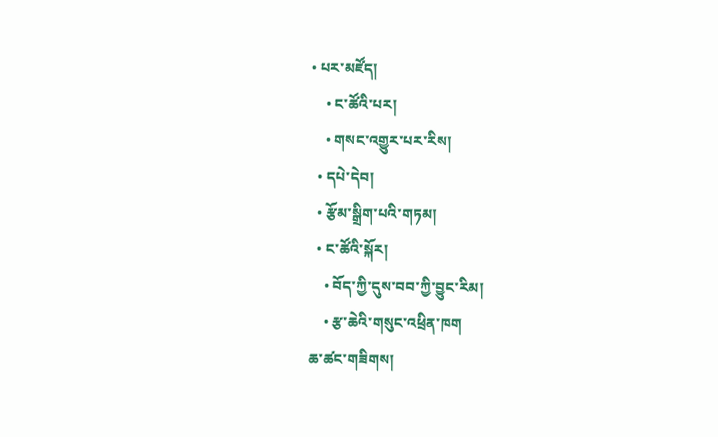• པར་མཛོད།
    • ང་ཚོའི་པར།
    • གསང་འགྱུར་པར་རིས།
  • དཔེ་དེབ།
  • རྩོམ་སྒྲིག་པའི་གཏམ།
  • ང་ཚོའི་སྐོར།
    • བོད་ཀྱི་དུས་བབ་ཀྱི་བྱུང་རིམ།
    • རྩ་ཆེའི་གསུང་འཕྲིན་ཁག
ཆ་ཚང་གཟིགས།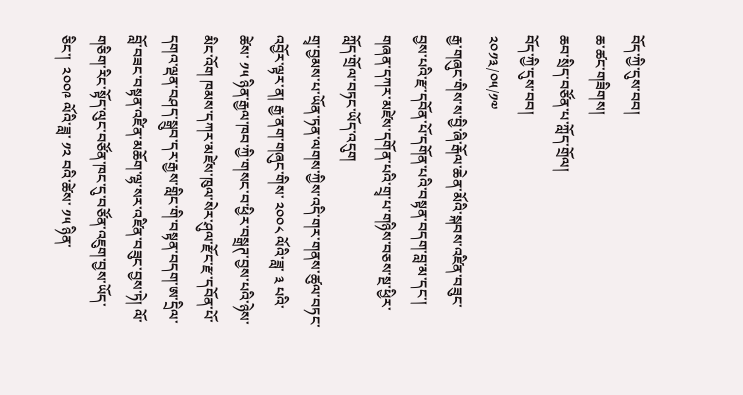བོད་ཀྱི་དུས་བབ།
ཆ་ཚང་གཟིགས།
ཆབ་སྲིད་བཙོན་པ་ཀློད་གྲོལ།
བོད་ཀྱི་དུས་བབ།
༢༠༡༣/༠༥/༡༧
རྒྱ་གཞུང་གིས་ས་བྱི་ཞི་རྒོལ་ཆེན་མོའི་སྐབས་འཛིན་བཟུང་བྱས་པའི་རྫ་དབོན་པོ་དགོན་པའི་བསྟན་བདག་བླ་མ་དང་། གཞན་དཀར་མཛེས་དགོན་པའི་གྲྭ་པ་གཉིས་བཅས་སྔ་ཕྱིར་ཀློད་གྲོལ་བཏང་ཡོད་འདུག
གྲྭ་བྱམས་པ་ཡོན་ཏན་ལགས་ཀྱིས་འདི་གར་གནས་ཚུལ་བཏང་འབྱོར་ལྟར་ན། རྒྱ་ནག་གཞུང་གིས་ ༢༠༠༨ ལོའི་ཟླ་ ༣ པའི་ཚེས་ ༡༥ ཉིན་རྒྱལ་ཁབ་ཀྱི་གསང་བ་ཕྱིར་བསྒྲཊ་བྱས་པའི་ཉེས་མིང་འོག ཁམས་དཀར་མཛེས་ཁུལ་སེར་ཤུལ་རྫོང་རྫ་དབོན་པོ་དགའ་ལྡན་བཤད་སྒྲུབ་དར་རྒྱས་གླིང་གི་བསྟན་བདག་ཨ་དྲིལ་བློ་བཟང་བསྟན་འཛིན་མཆོག་ལྷ་སར་འཛིན་བཟུང་བྱས་ཏེ། ལོ་གཅིག་རིང་སྟོད་ལུང་བཙོན་ཁང་དུ་བཙོན་འཇུག་བྱས་ཡོད་ཅིང་།  ༢༠༠༩ ལོའི་ཟླ་ ༡༢ བའི་ཚེས་ ༡༥ ཉིན་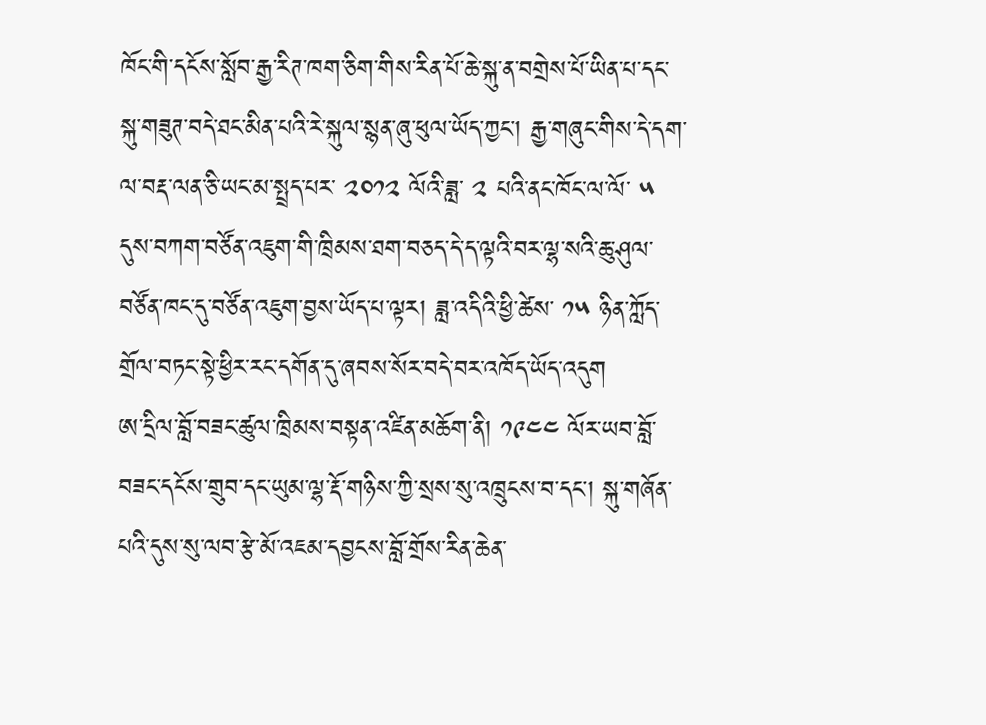ཁོང་གི་དངོས་སློབ་རྒྱ་རིཊ་ཁག་ཅིག་གིས་རིན་པོ་ཆེ་སྐུ་ན་བགྲེས་པོ་ཡིན་པ་དང་སྐུ་གཟུཊ་བདེ་ཐང་མིན་པའི་རེ་སྐུལ་སྙན་ཞུ་ཕུལ་ཡོད་ཀྱང་། རྒྱ་གཞུང་གིས་དེ་དག་ལ་བརྡ་ལན་ཅི་ཡང་མ་སྤྲད་པར་ ༢༠༡༢ ལོའི་ཟླ་ ༢ པའི་ནང་ཁོང་ལ་ལོ་ ༥ དུས་བཀག་བཙོན་འཇུག་གི་ཁྲིམས་ཐག་བཅད་དེ་ད་ལྟའི་བར་ལྷ་སའི་ཆུ་ཤུལ་བཙོན་ཁང་དུ་བཙོན་འཇུག་བྱས་ཡོད་པ་ལྟར། ཟླ་འདིའི་ཕྱི་ཚེས་ ༡༥ ཉིན་ཀློད་གྲོལ་བཏང་སྟེ་ཕྱིར་རང་དགོན་དུ་ཞབས་སོར་བདེ་བར་འཁོད་ཡོད་འདུག
ཨ་དྲིལ་བློ་བཟང་ཚུལ་ཁྲིམས་བསྟན་འཛིན་མཆོག་ནི། ༡༩༤༤ ལོར་ཡབ་བློ་བཟང་དངོས་གྲུབ་དང་ཡུམ་ལྷ་རྡོ་གཉིས་ཀྱི་སྲས་སུ་འཁྲུངས་བ་དང་། སྐུ་གཞོན་པའི་དུས་སུ་ལབ་རྩེ་མོ་འཇམ་དབྱངས་བློ་གྲོས་རིན་ཆེན་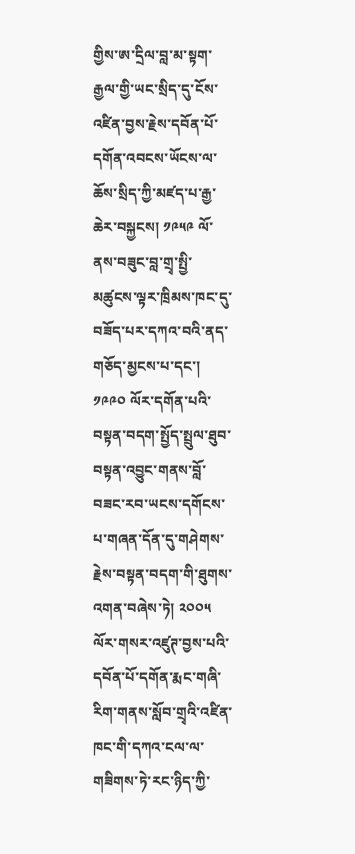གྱིས་ཨ་དྲིལ་བླ་མ་སྟག་རྒྱལ་གྱི་ཡང་སྲིད་དུ་ངོས་འཛིན་བྱས་རྗེས་དབོན་པོ་དགོན་འབངས་ཡོངས་ལ་ཆོས་སྲིད་ཀྱི་མཛད་པ་རྒྱ་ཆེར་བསྐྱངས། ༡༩༥༩ ལོ་ནས་བཟུང་བླ་གྲྭ་སྤྱི་མཚུངས་ལྟར་ཁྲིམས་ཁང་དུ་བཟོད་པར་དཀའ་བའི་ནད་གཅོད་མྱངས་པ་དང་།  ༡༩༩༠ ལོར་དགོན་པའི་བསྟན་བདག་སྤྱོད་སྤྲུལ་ཐུབ་བསྟན་འབྱུང་གནས་བློ་བཟང་རབ་ཡངས་དགོངས་པ་གཞན་དོན་དུ་གཤེགས་རྗེས་བསྟན་བདག་གི་ཐུགས་འགན་བཞེས་ཏེ། ༢༠༠༥ ལོར་གསར་འཛུཊ་བྱས་པའི་དབོན་པོ་དགོན་རྨང་གཞི་རིག་གནས་སློབ་གྲྭའི་འཛིན་ཁང་གི་དཀའ་ངལ་ལ་གཟིགས་ཏེ་རང་ཉིད་ཀྱི་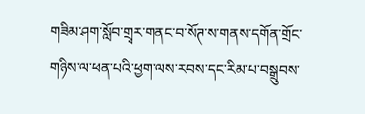གཟིམ་ཤག་སློབ་གྲྭར་གནང་བ་སོཊ་ས་གནས་དགོན་གྲོང་གཉིས་ལ་ཕན་པའི་ཕྱག་ལས་རབས་དང་རིམ་པ་བསྒྲུབས་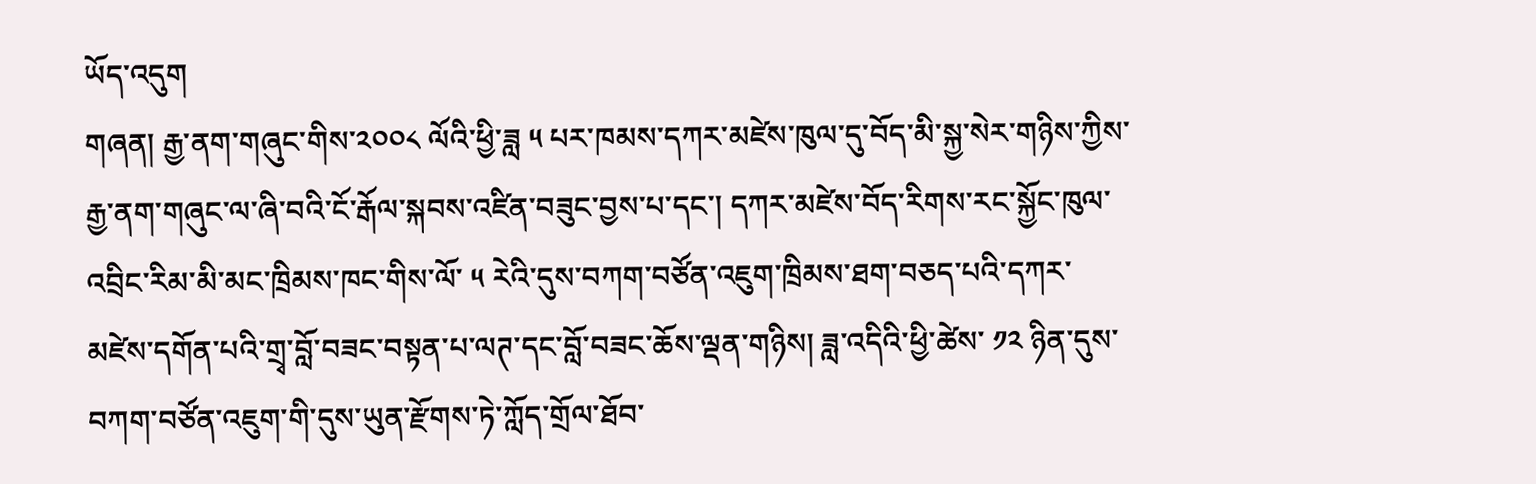ཡོད་འདུག
གཞན། རྒྱ་ནག་གཞུང་གིས་༢༠༠༨ ལོའི་ཕྱི་ཟླ ༥ པར་ཁམས་དཀར་མཛེས་ཁུལ་དུ་བོད་མི་སྐྱ་སེར་གཉིས་ཀྱིས་རྒྱ་ནག་གཞུང་ལ་ཞི་བའི་ངོ་རྒོལ་སྐབས་འཛིན་བཟུང་བྱས་པ་དང་། དཀར་མཛེས་བོད་རིགས་རང་སྐྱོང་ཁུལ་འབྲིང་རིམ་མི་མང་ཁྲིམས་ཁང་གིས་ལོ་ ༥ རེའི་དུས་བཀག་བཙོན་འཇུག་ཁྲིམས་ཐག་བཅད་པའི་དཀར་མཛེས་དགོན་པའི་གྲྭ་བློ་བཟང་བསྟན་པ་ལཊ་དང་བློ་བཟང་ཆོས་ལྡན་གཉིས། ཟླ་འདིའི་ཕྱི་ཚེས་ ༡༢ ཉིན་དུས་བཀག་བཙོན་འཇུག་གི་དུས་ཡུན་རྫོགས་ཏེ་ཀློད་གྲོལ་ཐོབ་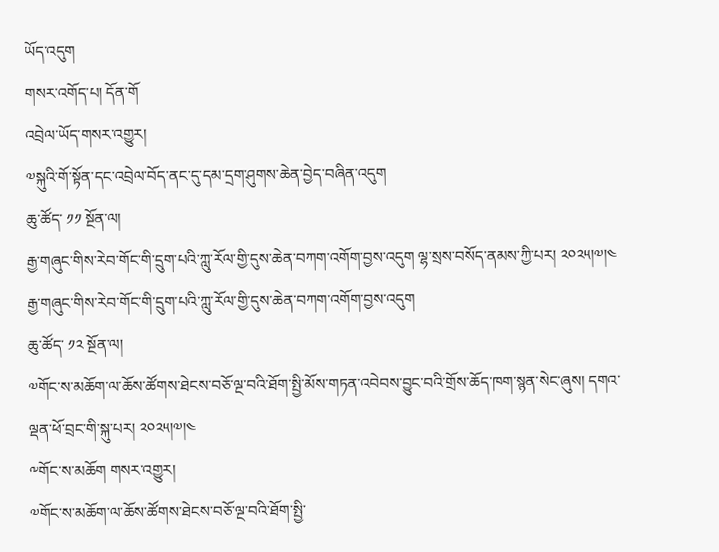ཡོད་འདུག
གསར་འགོད་པ། དོན་གོ
འབྲེལ་ཡོད་གསར་འགྱུར།
༧སྐུའི་གོ་སྟོན་དང་འབྲེལ་བོད་ནང་དུ་དམ་དྲག་ཤུགས་ཆེན་བྱེད་བཞིན་འདུག
ཆུ་ཚོད་ ༡༡ སྔོན་ལ།
རྒྱ་གཞུང་གིས་རེབ་གོང་གི་དྲུག་པའི་ཀླུ་རོལ་གྱི་དུས་ཆེན་བཀག་འགོག་བྱས་འདུག ལྷ་སྲས་བསོད་ནམས་ཀྱི་པར། ༢༠༢༥།༧།༤
རྒྱ་གཞུང་གིས་རེབ་གོང་གི་དྲུག་པའི་ཀླུ་རོལ་གྱི་དུས་ཆེན་བཀག་འགོག་བྱས་འདུག
ཆུ་ཚོད་ ༡༢ སྔོན་ལ།
༧གོང་ས་མཆོག་ལ་ཆོས་ཚོགས་ཐེངས་བཅོ་ལྔ་བའི་ཐོག་སྤྱི་མོས་གཏན་འབེབས་བྱུང་བའི་གྲོས་ཆོད་ཁག་སྙན་སེང་ཞུས། དགའ་ལྡན་ཕོ་བྲང་གི་སྐུ་པར། ༢༠༢༥།༧།༤
༸གོང་ས་མཆོག གསར་འགྱུར།
༧གོང་ས་མཆོག་ལ་ཆོས་ཚོགས་ཐེངས་བཅོ་ལྔ་བའི་ཐོག་སྤྱི་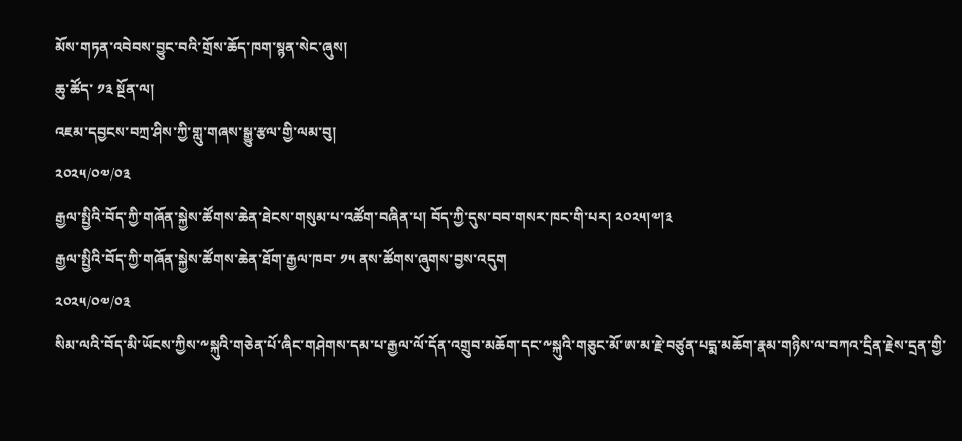མོས་གཏན་འབེབས་བྱུང་བའི་གྲོས་ཆོད་ཁག་སྙན་སེང་ཞུས།
ཆུ་ཚོད་ ༡༣ སྔོན་ལ།
འཇམ་དབྱངས་བཀྲ་ཤིས་ཀྱི་གླུ་གཞས་སྒྱུ་རྩལ་གྱི་ལམ་བུ།
༢༠༢༥/༠༧/༠༣
རྒྱལ་སྤྱིའི་བོད་ཀྱི་གཞོན་སྐྱེས་ཚོགས་ཆེན་ཐེངས་གསུམ་པ་འཚོག་བཞིན་པ། བོད་ཀྱི་དུས་བབ་གསར་ཁང་གི་པར། ༢༠༢༥།༧།༣
རྒྱལ་སྤྱིའི་བོད་ཀྱི་གཞོན་སྐྱེས་ཚོགས་ཆེན་ཐོག་རྒྱལ་ཁབ་ ༡༥ ནས་ཚོགས་ཞུགས་བྱས་འདུག
༢༠༢༥/༠༧/༠༣
སིམ་ལའི་བོད་མི་ཡོངས་ཀྱིས་༸སྐུའི་གཅེན་པོ་ཞིང་གཤེགས་དམ་པ་རྒྱལ་ལོ་དོན་འགྲུབ་མཆོག་དང་༸སྐུའི་གཅུང་མོ་ཨ་མ་རྗེ་བཙུན་པདྨ་མཆོག་རྣམ་གཉིས་ལ་བཀའ་དྲིན་རྗེས་དྲན་གྱི་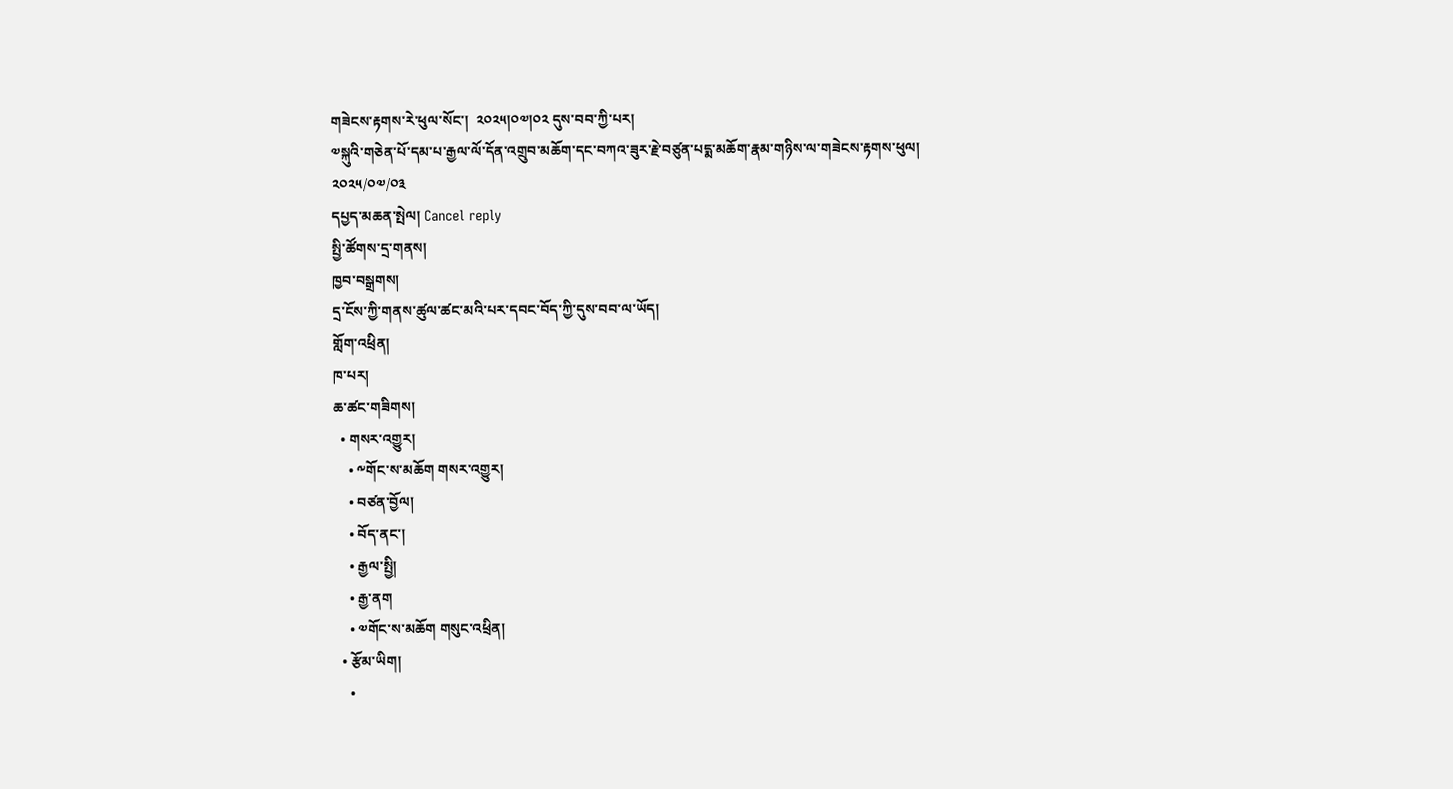གཟེངས་རྟགས་རེ་ཕུལ་སོང་།  ༢༠༢༥།༠༧།༠༢ དུས་བབ་ཀྱི་པར།
༧སྐུའི་གཅེན་པོ་དམ་པ་རྒྱལ་ལོ་དོན་འགྲུབ་མཆོག་དང་བཀའ་ཟུར་རྗེ་བཙུན་པདྨ་མཆོག་རྣམ་གཉིས་ལ་གཟེངས་རྟགས་ཕུལ།
༢༠༢༥/༠༧/༠༣
དཔྱད་མཆན་སྤེལ། Cancel reply
སྤྱི་ཚོགས་དྲ་གནས།
ཁྱབ་བསྒྲགས།
དྲ་ངོས་ཀྱི་གནས་ཚུལ་ཚང་མའི་པར་དབང་བོད་ཀྱི་དུས་བབ་ལ་ཡོད།
གློག་འཕྲིན།
ཁ་པར།
ཆ་ཚང་གཟིགས།
  • གསར་འགྱུར།
    • ༸གོང་ས་མཆོག གསར་འགྱུར།
    • བཙན་བྱོལ།
    • བོད་ནང་།
    • རྒྱལ་སྤྱི།
    • རྒྱ་ནག
    • ༧གོང་ས་མཆོག གསུང་འཕྲིན།
  • རྩོམ་ཡིག།
    •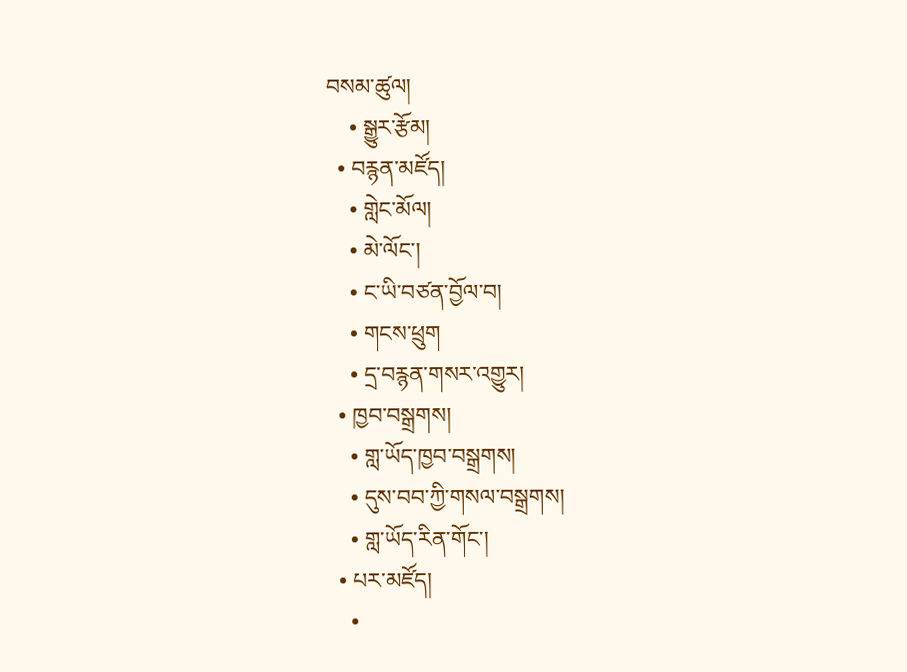བསམ་ཚུལ།
    • སྒྱུར་རྩོམ།
  • བརྙན་མཛོད།
    • གླེང་མོལ།
    • མེ་ལོང་།
    • ང་ཡི་བཙན་བྱོལ་བ།
    • གངས་ཕྲུག
    • དྲ་བརྙན་གསར་འགྱུར།
  • ཁྱབ་བསྒྲགས།
    • གླ་ཡོད་ཁྱབ་བསྒྲགས།
    • དུས་བབ་ཀྱི་གསལ་བསྒྲགས།
    • གླ་ཡོད་རིན་གོང་།
  • པར་མཛོད།
    •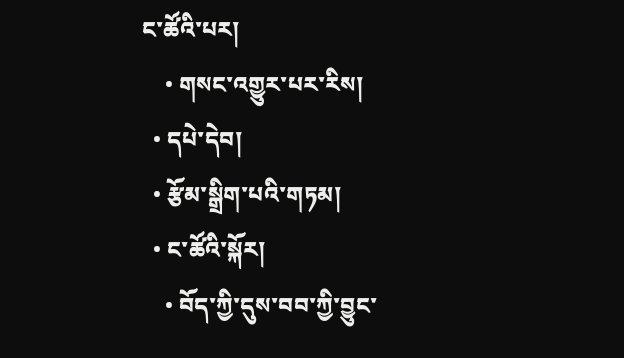ང་ཚོའི་པར།
    • གསང་འགྱུར་པར་རིས།
  • དཔེ་དེབ།
  • རྩོམ་སྒྲིག་པའི་གཏམ།
  • ང་ཚོའི་སྐོར།
    • བོད་ཀྱི་དུས་བབ་ཀྱི་བྱུང་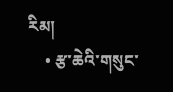རིམ།
    • རྩ་ཆེའི་གསུང་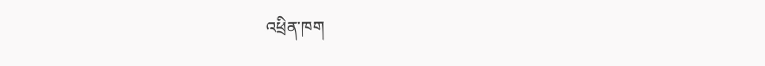འཕྲིན་ཁག